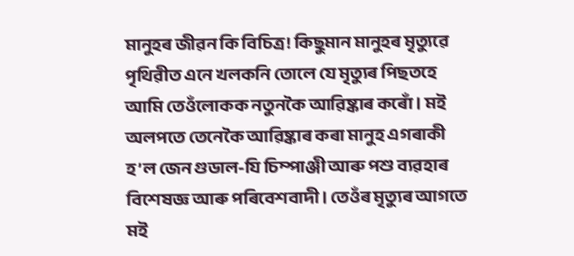মানুহৰ জীৱন কি বিচিত্ৰ! কিছুমান মানুহৰ মৃত্যুৱে পৃথিৱীত এনে খলকনি তোলে যে মৃত্যুৰ পিছতহে আমি তেওঁলোকক নতুনকৈ আৱিষ্কাৰ কৰোঁ। মই অলপতে তেনেকৈ আৱিষ্কাৰ কৰা মানুহ এগৰাকী হ’ল জেন গুডাল-যি চিম্পাঞ্জী আৰু পশু ব্যৱহাৰ বিশেষজ্ঞ আৰু পৰিবেশবাদী। তেওঁৰ মৃত্যুৰ আগতে মই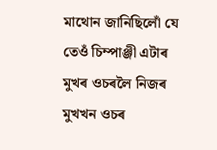মাথোন জানিছিলোঁ যে তেওঁ চিম্পাঞ্জী এটাৰ মুখৰ ওচৰলৈ নিজৰ মুখখন ওচৰ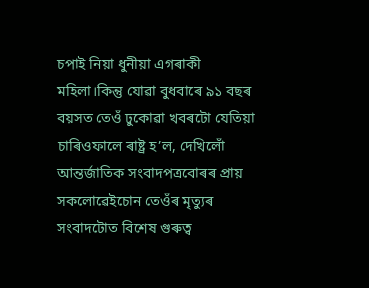চপাই নিয়া ধুনীয়া এগৰাকী মহিলা।কিন্তু যোৱা বুধবাৰে ৯১ বছৰ বয়সত তেওঁ ঢুকোৱা খবৰটো যেতিয়া চাৰিওফালে ৰাষ্ট্ৰ হ’ল, দেখিলোঁ আন্তৰ্জাতিক সংবাদপত্ৰবোৰৰ প্ৰায় সকলোৱেইচোন তেওঁৰ মৃত্যুৰ সংবাদটোত বিশেষ গুৰুত্ব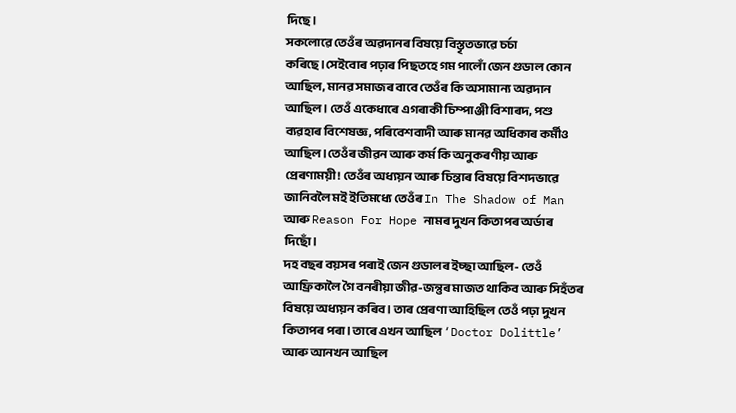দিছে।
সকলোৱে তেওঁৰ অৱদানৰ বিষয়ে বিস্তৃতভাৱে চৰ্চা কৰিছে।সেইবোৰ পঢ়াৰ পিছতহে গম পালোঁ জেন গুডাল কোন আছিল, মানৱ সমাজৰ বাবে তেওঁৰ কি অসামান্য অৱদান আছিল। তেওঁ একেধাৰে এগৰাকী চিম্পাঞ্জী বিশাৰদ, পশু ব্যৱহাৰ বিশেষজ্ঞ, পৰিবেশবাদী আৰু মানৱ অধিকাৰ কৰ্মীও আছিল।তেওঁৰ জীৱন আৰু কৰ্ম কি অনুকৰণীয় আৰু প্ৰেৰণাময়ী! তেওঁৰ অধ্যয়ন আৰু চিন্তাৰ বিষয়ে বিশদভাৱে জানিবলৈ মই ইতিমধ্যে তেওঁৰ In The Shadow of Man আৰু Reason For Hope নামৰ দুখন কিতাপৰ অৰ্ডাৰ দিছোঁ।
দহ বছৰ বয়সৰ পৰাই জেন গুডালৰ ইচ্ছা আছিল- তেওঁ আফ্ৰিকালৈ গৈ বনৰীয়া জীৱ-জন্তুৰ মাজত থাকিব আৰু সিহঁতৰ বিষয়ে অধ্যয়ন কৰিব। তাৰ প্ৰেৰণা আহিছিল তেওঁ পঢ়া দুখন কিতাপৰ পৰা। তাৰে এখন আছিল ‘Doctor Dolittle’ আৰু আনখন আছিল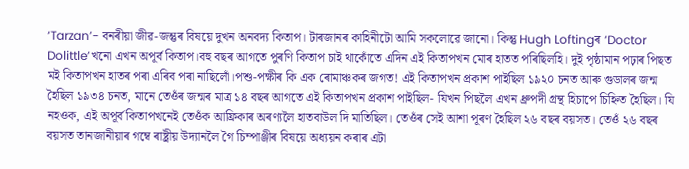‘Tarzan’- বনৰীয়া জীৱ-জন্তুৰ বিষয়ে দুখন অনবদ্য কিতাপ। টাৰজানৰ কাহিনীটো আমি সকলোৱে জানো। কিন্তু Hugh Loftingৰ ‘Doctor Dolittle’খনো এখন অপূৰ্ব কিতাপ।বহু বছৰ আগতে পুৰণি কিতাপ চাই থাকোঁতে এদিন এই কিতাপখন মোৰ হাতত পৰিছিলহি। দুই পৃষ্ঠামান পঢ়াৰ পিছত মই কিতাপখন হাতৰ পৰা এৰিব পৰা নাছিলোঁ।পশু-পক্ষীৰ কি এক ৰোমাঞ্চকৰ জগত! এই কিতাপখন প্ৰকাশ পাইছিল ১৯২০ চনত আৰু গুডালৰ জন্ম হৈছিল ১৯৩৪ চনত, মানে তেওঁৰ জন্মৰ মাত্ৰ ১৪ বছৰ আগতে এই কিতাপখন প্ৰকাশ পাইছিল- যিখন পিছলৈ এখন ধ্ৰুপদী গ্ৰন্থ হিচাপে চিহ্নিত হৈছিল। যি নহওক, এই অপূৰ্ব কিতাপখনেই তেওঁক আফ্ৰিকাৰ অৰণ্যলৈ হাতবাউল দি মাতিছিল। তেওঁৰ সেই আশা পূৰণ হৈছিল ২৬ বছৰ বয়সত। তেওঁ ২৬ বছৰ বয়সত তানজানীয়াৰ গম্বে ৰাষ্ট্ৰীয় উদ্যানলৈ গৈ চিম্পাঞ্জীৰ বিষয়ে অধ্যয়ন কৰাৰ এটা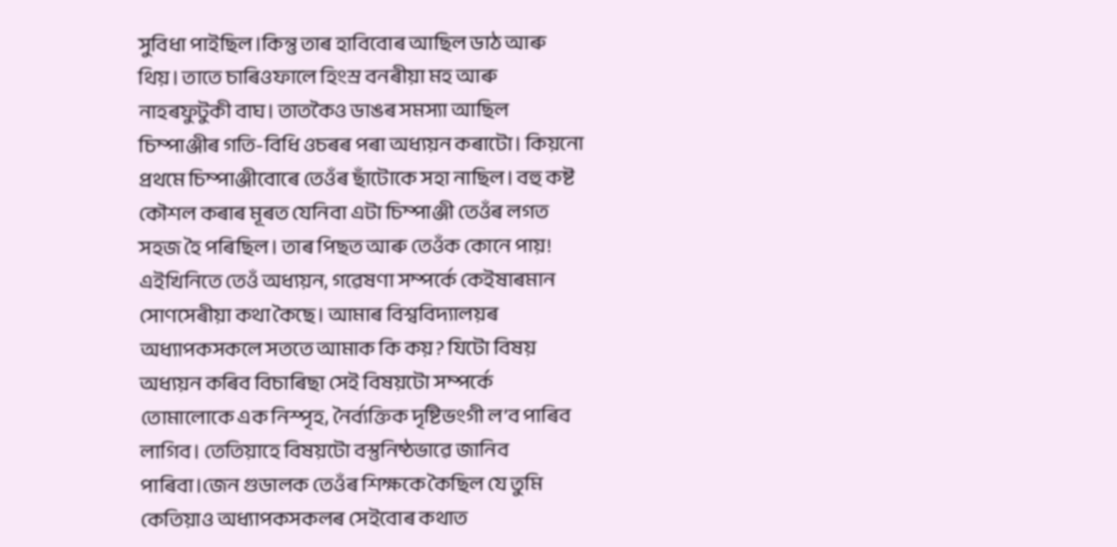সুবিধা পাইছিল।কিন্তু তাৰ হাবিবোৰ আছিল ডাঠ আৰু থিয়। তাতে চাৰিওফালে হিংস্ৰ বনৰীয়া মহ আৰু নাহৰফুটুকী বাঘ। তাতকৈও ডাঙৰ সমস্যা আছিল চিম্পাঞ্জীৰ গতি-বিধি ওচৰৰ পৰা অধ্যয়ন কৰাটো। কিয়নো প্ৰথমে চিম্পাঞ্জীবোৰে তেওঁৰ ছাঁটোকে সহা নাছিল। বহু কষ্ট কৌশল কৰাৰ মূৰত যেনিবা এটা চিম্পাঞ্জী তেওঁৰ লগত সহজ হৈ পৰিছিল। তাৰ পিছত আৰু তেওঁক কোনে পায়!
এইখিনিতে তেওঁ অধ্যয়ন, গৱেষণা সম্পৰ্কে কেইষাৰমান সোণসেৰীয়া কথা কৈছে। আমাৰ বিশ্ববিদ্যালয়ৰ অধ্যাপকসকলে সততে আমাক কি কয়? যিটো বিষয় অধ্যয়ন কৰিব বিচাৰিছা সেই বিষয়টো সম্পৰ্কে তোমালোকে এক নিস্পৃহ, নৈৰ্ব্যক্তিক দৃষ্টিভংগী ল’ব পাৰিব লাগিব। তেতিয়াহে বিষয়টো বস্তুনিষ্ঠভাৱে জানিব পাৰিবা।জেন গুডালক তেওঁৰ শিক্ষকে কৈছিল যে তুমি কেতিয়াও অধ্যাপকসকলৰ সেইবোৰ কথাত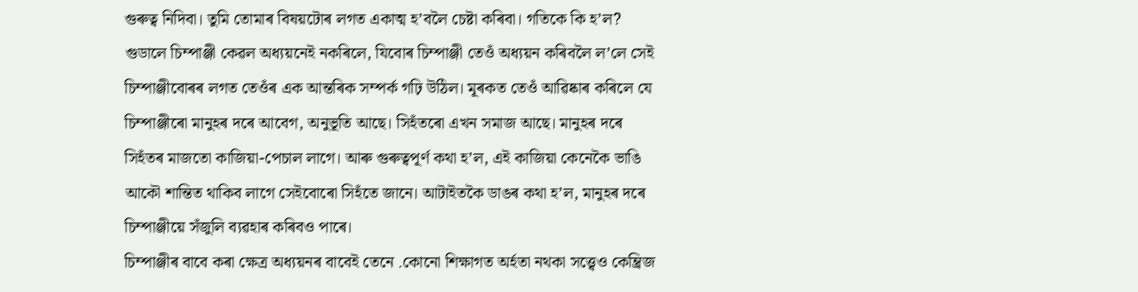গুৰুত্ব নিদিবা। তুমি তোমাৰ বিষয়টোৰ লগত একাত্ম হ’বলৈ চেষ্টা কৰিবা। গতিকে কি হ’ল? গুডালে চিম্পাঞ্জী কেৱল অধ্যয়নেই নকৰিলে, যিবোৰ চিম্পাঞ্জী তেওঁ অধ্যয়ন কৰিবলৈ ল’লে সেই চিম্পাঞ্জীবোৰৰ লগত তেওঁৰ এক আন্তৰিক সম্পৰ্ক গঢ়ি উঠিল। মূৰকত তেওঁ আৱিষ্কাৰ কৰিলে যে চিম্পাঞ্জীৰো মানুহৰ দৰে আবেগ, অনুভূতি আছে। সিহঁতৰো এখন সমাজ আছে। মানুহৰ দৰে সিহঁতৰ মাজতো কাজিয়া-পেচাল লাগে। আৰু গুৰুত্বপূৰ্ণ কথা হ’ল, এই কাজিয়া কেনেকৈ ভাঙি আকৌ শান্তিত থাকিব লাগে সেইবোৰো সিহঁতে জানে। আটাইতকৈ ডাঙৰ কথা হ’ল, মানুহৰ দৰে চিম্পাঞ্জীয়ে সঁজুলি ব্যৱহাৰ কৰিবও পাৰে।
চিম্পাঞ্জীৰ বাবে কৰা ক্ষেত্ৰ অধ্যয়নৰ বাবেই তেনে .কোনো শিক্ষাগত অৰ্হতা নথকা সত্ত্বেও কেম্ব্ৰিজ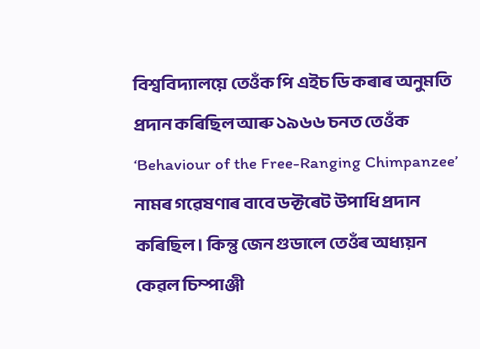বিশ্ববিদ্যালয়ে তেওঁক পি এইচ ডি কৰাৰ অনুমতি প্ৰদান কৰিছিল আৰু ১৯৬৬ চনত তেওঁক ‘Behaviour of the Free-Ranging Chimpanzee’ নামৰ গৱেষণাৰ বাবে ডক্টৰেট উপাধি প্ৰদান কৰিছিল। কিন্তু জেন গুডালে তেওঁৰ অধ্যয়ন কেৱল চিম্পাঞ্জী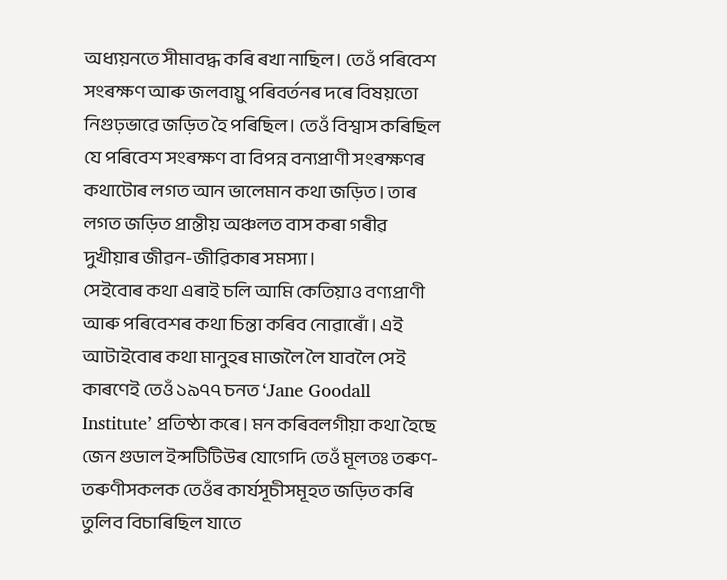অধ্যয়নতে সীমাবদ্ধ কৰি ৰখা নাছিল। তেওঁ পৰিবেশ সংৰক্ষণ আৰু জলবায়ু পৰিবৰ্তনৰ দৰে বিষয়তো নিগুঢ়ভাৱে জড়িত হৈ পৰিছিল। তেওঁ বিশ্বাস কৰিছিল যে পৰিবেশ সংৰক্ষণ বা বিপন্ন বন্যপ্ৰাণী সংৰক্ষণৰ কথাটোৰ লগত আন ভালেমান কথা জড়িত। তাৰ লগত জড়িত প্ৰান্তীয় অঞ্চলত বাস কৰা গৰীৱ দুখীয়াৰ জীৱন-জীৱিকাৰ সমস্যা।
সেইবোৰ কথা এৰাই চলি আমি কেতিয়াও বণ্যপ্ৰাণী আৰু পৰিবেশৰ কথা চিন্তা কৰিব নোৱাৰোঁ। এই আটাইবোৰ কথা মানুহৰ মাজলৈ লৈ যাবলৈ সেই কাৰণেই তেওঁ ১৯৭৭ চনত ‘Jane Goodall Institute’ প্ৰতিষ্ঠা কৰে। মন কৰিবলগীয়া কথা হৈছে জেন গুডাল ইন্সটিটিউৰ যোগেদি তেওঁ মূলতঃ তৰুণ-তৰুণীসকলক তেওঁৰ কাৰ্যসূচীসমূহত জড়িত কৰি তুলিব বিচাৰিছিল যাতে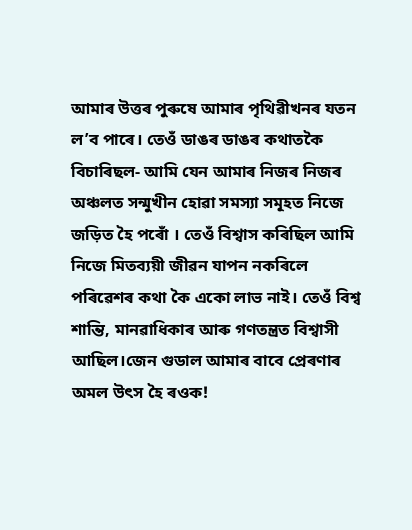আমাৰ উত্তৰ পুৰুষে আমাৰ পৃথিৱীখনৰ যতন ল’ব পাৰে। তেওঁ ডাঙৰ ডাঙৰ কথাতকৈ বিচাৰিছল- আমি যেন আমাৰ নিজৰ নিজৰ অঞ্চলত সন্মুখীন হোৱা সমস্যা সমূহত নিজে জড়িত হৈ পৰোঁ । তেওঁ বিশ্বাস কৰিছিল আমি নিজে মিতব্যয়ী জীৱন যাপন নকৰিলে পৰিৱেশৰ কথা কৈ একো লাভ নাই। তেওঁ বিশ্ব শান্তি, মানৱাধিকাৰ আৰু গণতন্ত্ৰত বিশ্বাসী আছিল।জেন গুডাল আমাৰ বাবে প্ৰেৰণাৰ অমল উৎস হৈ ৰওক!